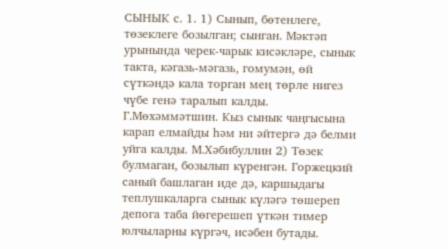СЫНЫК с. 1. 1) Сынып, бөтенлеге, төзеклеге бозылган; сынган. Мәктәп урынында черек-чарык кисәкләре, сынык такта, кәгазь-мәгазь, гомумән, өй сүткәндә кала торган мең төрле нигез чүбе генә таралып калды. Г.Мөхәммәтшин. Кыз сынык чаңгысына карап елмайды һәм ни әйтергә дә белми уйга калды. М.Хәбибуллин 2) Төзек булмаган, бозылып күренгән. Горжецкий саный башлаган иде дә, каршыдагы теплушкаларга сынык күләгә төшереп депога таба йөгерешеп үткән тимер юлчыларны күргәч, исәбен бутады.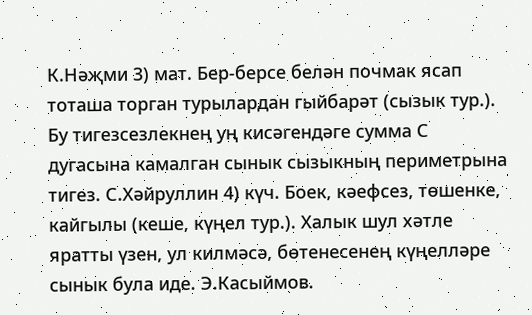К.Нәҗми 3) мат. Бер-берсе белән почмак ясап тоташа торган турылардан гыйбарәт (сызык тур.). Бу тигезсезлекнең уң кисәгендәге сумма С дугасына камалган сынык сызыкның периметрына тигез. С.Хәйруллин 4) күч. Боек, кәефсез, төшенке, кайгылы (кеше, күңел тур.). Халык шул хәтле яратты үзен, ул килмәсә, бөтенесенең күңелләре сынык була иде. Э.Касыймов.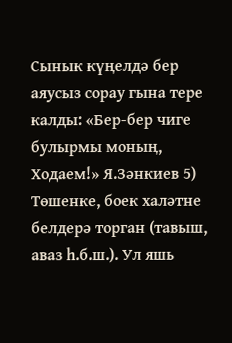Сынык күңелдә бер аяусыз сорау гына тере калды: «Бер-бер чиге булырмы моның, Ходаем!» Я.Зәнкиев 5) Төшенке, боек халәтне белдерә торган (тавыш, аваз һ.б.ш.). Ул яшь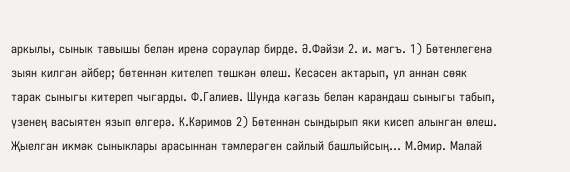аркылы, сынык тавышы белән иренә сораулар бирде. Ә.Фәйзи 2. и. мәгъ. 1) Бөтенлегенә зыян килгән әйбер; бөтеннән кителеп төшкән өлеш. Кесәсен актарып, ул аннан сөяк тарак сыныгы китереп чыгарды. Ф.Галиев. Шунда кәгазь белән карандаш сыныгы табып, үзенең васыятен язып өлгерә. К.Кәримов 2) Бөтеннән сындырып яки кисеп алынган өлеш. Җыелган икмәк сыныклары арасыннан тәмлерәген сайлый башлыйсың... М.Әмир. Малай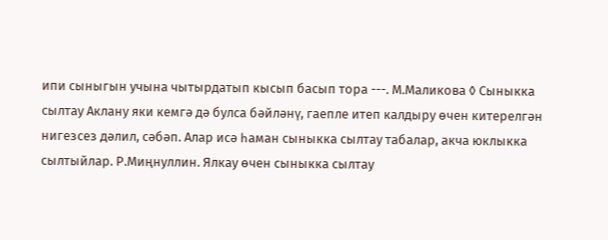ипи сыныгын учына чытырдатып кысып басып тора ---. М.Маликова ◊ Сыныкка сылтау Аклану яки кемгә дә булса бәйләнү, гаепле итеп калдыру өчен китерелгән нигезсез дәлил, сәбәп. Алар исә һаман сыныкка сылтау табалар, акча юклыкка сылтыйлар. Р.Миңнуллин. Ялкау өчен сыныкка сылтау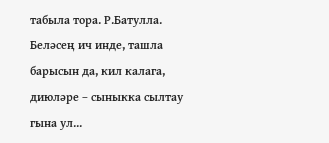табыла тора. Р.Батулла. Беләсең ич инде, ташла барысын да, кил калага, диюләре – сыныкка сылтау гына ул...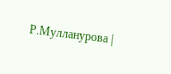Р.Мулланурова |